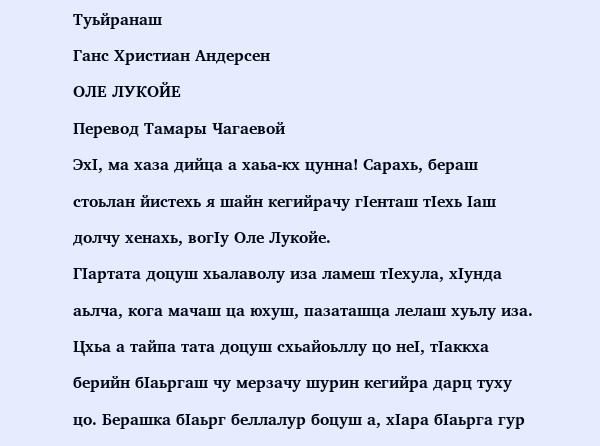Туьйранаш
Ганс Христиан Андерсен
ОЛЕ ЛУКОЙЕ
Перевод Тамары Чагаевой
ЭхI, ма хаза дийца а хаьа-кх цунна! Сарахь, бераш стоьлан йистехь я шайн кегийрачу гIенташ тIехь Iаш долчу хенахь, вогIу Оле Лукойе.
ГIартата доцуш хьалаволу иза ламеш тIехула, хIунда аьлча, кога мачаш ца юхуш, пазаташца лелаш хуьлу иза. Цхьа а тайпа тата доцуш схьайоьллу цо неI, тIаккха берийн бIаьргаш чу мерзачу шурин кегийра дарц туху цо. Берашка бIаьрг беллалур боцуш а, хIара бIаьрга гур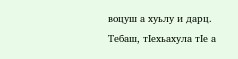воцуш а хуьлу и дарц.
Тебаш, тIехьахула тIе а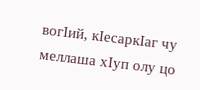вогIий, кIесаркIаг чу меллаша хIуп олу цо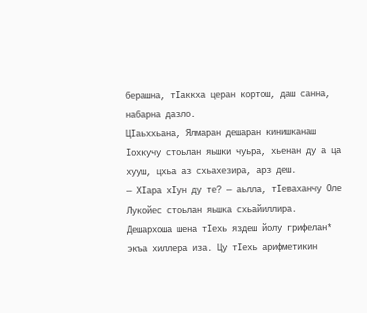берашна, тIаккха церан кортош, даш санна, набарна дазло.
ЦIаьххьана, Ялмаран дешаран кинишканаш Iохкучу стоьлан яьшки чуьра, хьенан ду а ца хууш, цхьа аз схьахезира, арз деш.
— ХIара хIун ду те? — аьлла, тIеваханчу Оле Лукойес стоьлан яьшка схьайиллира.
Дешархоша шена тIехь яздеш йолу грифелан* экъа хиллера иза. Цу тIехь арифметикин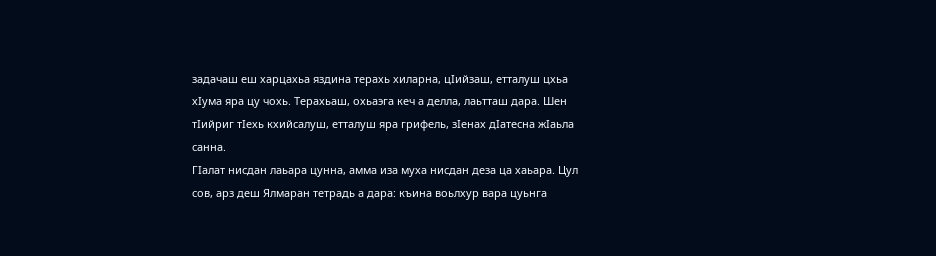задачаш еш харцахьа яздина терахь хиларна, цIийзаш, етталуш цхьа хIума яра цу чохь. Терахьаш, охьаэга кеч а делла, лаьтташ дара. Шен тIийриг тIехь кхийсалуш, етталуш яра грифель, зIенах дIатесна жIаьла санна.
ГIалат нисдан лаьара цунна, амма иза муха нисдан деза ца хаьара. Цул сов, арз деш Ялмаран тетрадь а дара: къина воьлхур вара цуьнга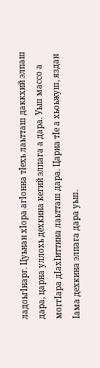ладоьгIнарг. Цуьнан хIора агIонна тIехь лаьтташ даккхий элпаш дара, царна уллохь дехкина кегий элпага а дара. Уьш массо а моггIара дIахIиттина лаьтташ дара. Царна тIе а хьоьжуш, яздан Iама дехкина элпага дара уьш.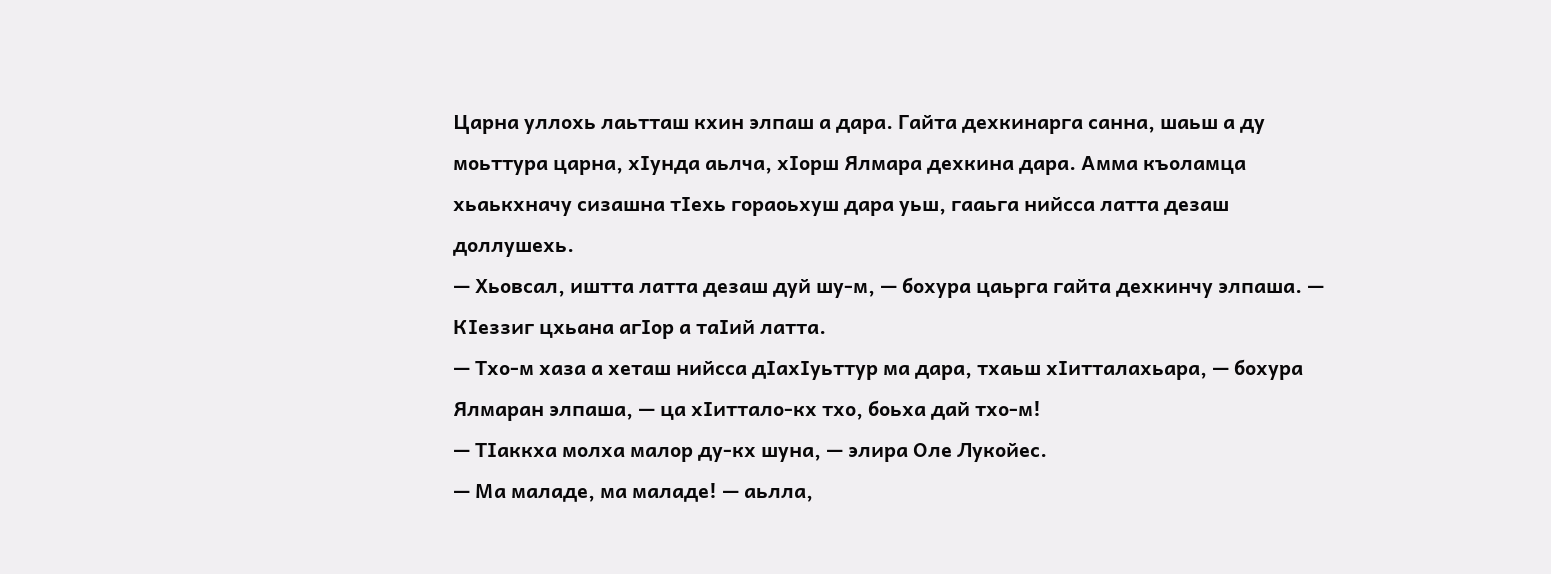Царна уллохь лаьтташ кхин элпаш а дара. Гайта дехкинарга санна, шаьш а ду моьттура царна, хIунда аьлча, хIорш Ялмара дехкина дара. Амма къоламца хьаькхначу сизашна тIехь гораоьхуш дара уьш, гааьга нийсса латта дезаш доллушехь.
— Хьовсал, иштта латта дезаш дуй шу-м, — бохура цаьрга гайта дехкинчу элпаша. — КIеззиг цхьана агIор а таIий латта.
— Тхо-м хаза а хеташ нийсса дIахIуьттур ма дара, тхаьш хIитталахьара, — бохура Ялмаран элпаша, — ца хIиттало-кх тхо, боьха дай тхо-м!
— ТIаккха молха малор ду-кх шуна, — элира Оле Лукойес.
— Ма маладе, ма маладе! — аьлла,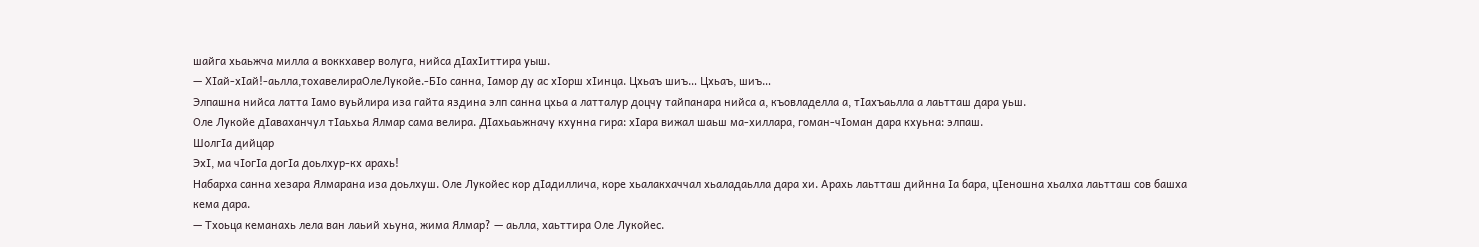шайга хьаьжча милла а воккхавер волуга, нийса дIахIиттира уыш.
— ХIай-хIай!-аьлла,тохавелираОлеЛукойе.-БIо санна, Iамор ду ас хIорш хIинца. Цхьаъ шиъ… Цхьаъ, шиъ…
Элпашна нийса латта Iамо вуьйлира иза гайта яздина элп санна цхьа а латталур доцчу тайпанара нийса а, къовладелла а, тIахъаьлла а лаьтташ дара уьш.
Оле Лукойе дIаваханчул тIаьхьа Ялмар сама велира. ДIахьаьжначу кхунна гира: хIара вижал шаьш ма-хиллара, гоман-чIоман дара кхуьна: элпаш.
ШолгIа дийцар
ЭхI, ма чIогIа догIа доьлхур-кх арахь!
Набарха санна хезара Ялмарана иза доьлхуш. Оле Лукойес кор дIадиллича, коре хьалакхаччал хьаладаьлла дара хи. Арахь лаьтташ дийнна Iа бара, цIеношна хьалха лаьтташ сов башха кема дара.
— Тхоьца кеманахь лела ван лаьий хьуна, жима Ялмар? — аьлла, хаьттира Оле Лукойес.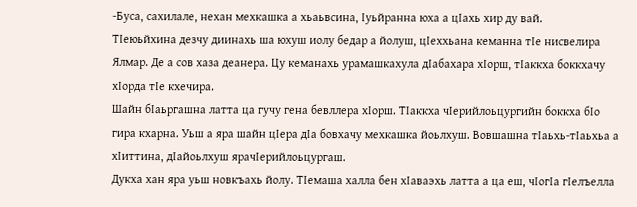-Буса, сахилале, нехан мехкашка а хьаьвсина, Iуьйранна юха а цIахь хир ду вай.
ТIеюьйхина дезчу диинахь ша юхуш иолу бедар а йолуш, цIеххьана кеманна тIе нисвелира Ялмар. Де а сов хаза деанера. Цу кеманахь урамашкахула дIабахара хIорш, тIаккха боккхачу хIорда тIе кхечира.
Шайн бIаьргашна латта ца гучу гена бевллера хIорш. ТIаккха чIерийлоьцургийн боккха бIо гира кхарна. Уьш а яра шайн цIера дIа бовхачу мехкашка йоьлхуш. Вовшашна тIаьхь-тIаьхьа а хIиттина, дIайоьлхуш ярачIерийлоьцургаш.
Дукха хан яра уьш новкъахь йолу. ТIемаша халла бен хIаваэхь латта а ца еш, чIогIа гIелъелла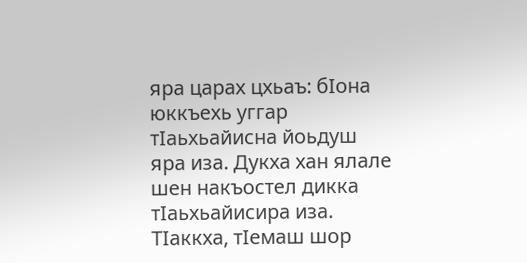яра царах цхьаъ: бIона юккъехь уггар тIаьхьайисна йоьдуш яра иза. Дукха хан ялале шен накъостел дикка тIаьхьайисира иза. ТIаккха, тIемаш шор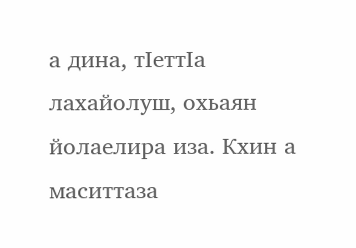а дина, тIеттIа лахайолуш, охьаян йолаелира иза. Кхин а маситтаза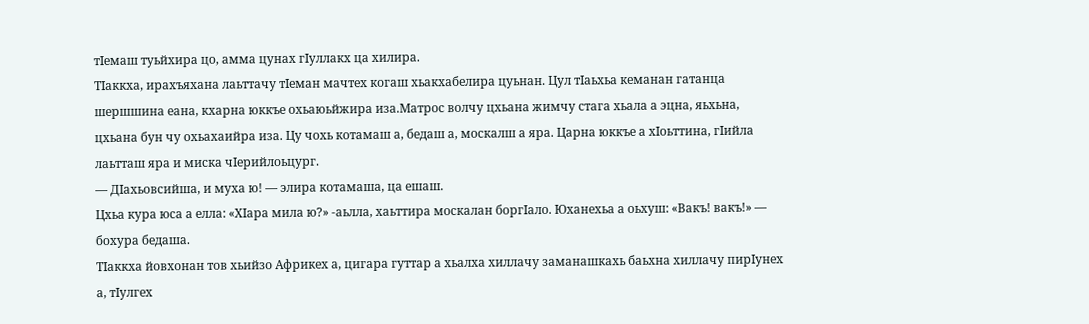тIемаш туьйхира цо, амма цунах гIуллакх ца хилира.
ТIаккха, ирахъяхана лаьттачу тIеман мачтех когаш хьакхабелира цуьнан. Цул тIаьхьа кеманан гатанца шершшина еана, кхарна юккъе охьаюьйжира иза.Матрос волчу цхьана жимчу стага хьала а эцна, яьхьна, цхьана бун чу охьахаийра иза. Цу чохь котамаш а, бедаш а, москалш а яра. Царна юккъе а хIоьттина, гIийла лаьтташ яра и миска чIерийлоьцург.
— ДIахьовсийша, и муха ю! — элира котамаша, ца ешаш.
Цхьа кура юса а елла: «ХIара мила ю?» -аьлла, хаьттира москалан боргIало. Юханехьа а оьхуш: «Вакъ! вакъ!» — бохура бедаша.
ТIаккха йовхонан тов хьийзо Африкех а, цигара гуттар а хьалха хиллачу заманашкахь баьхна хиллачу пирIунех а, тIулгех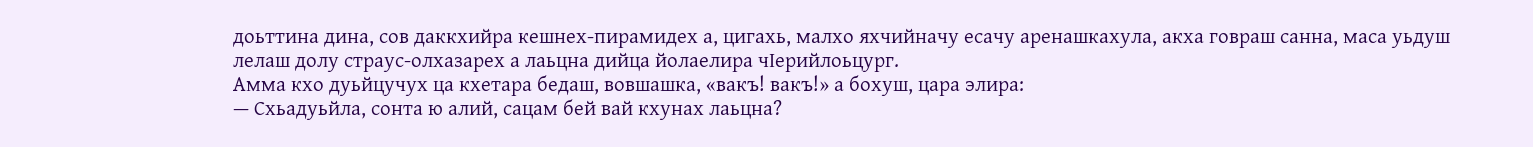доьттина дина, сов даккхийра кешнех-пирамидех а, цигахь, малхо яхчийначу есачу аренашкахула, акха говраш санна, маса уьдуш лелаш долу страус-олхазарех а лаьцна дийца йолаелира чIерийлоьцург.
Амма кхо дуьйцучух ца кхетара бедаш, вовшашка, «вакъ! вакъ!» а бохуш, цара элира:
— Схьадуьйла, сонта ю алий, сацам бей вай кхунах лаьцна?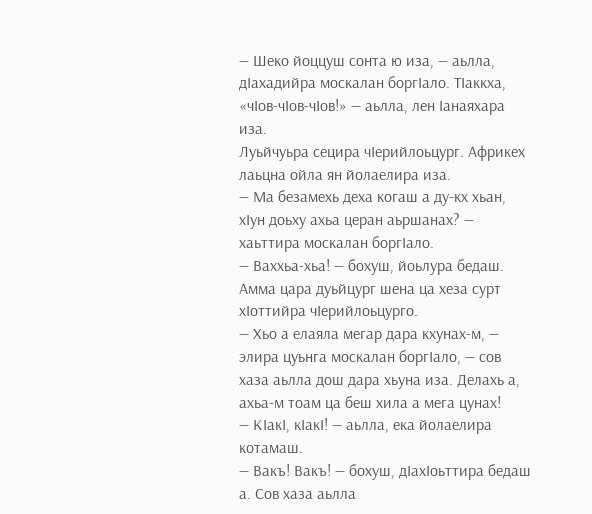— Шеко йоццуш сонта ю иза, — аьлла, дIахадийра москалан боргIало. ТIаккха, «чIов-чIов-чIов!» — аьлла, лен Iанаяхара иза.
Луьйчуьра сецира чIерийлоьцург. Африкех лаьцна ойла ян йолаелира иза.
— Ма безамехь деха когаш а ду-кх хьан, хIун доьху ахьа церан аьршанах? — хаьттира москалан боргIало.
— Ваххьа-хьа! — бохуш, йоьлура бедаш. Амма цара дуьйцург шена ца хеза сурт хIоттийра чIерийлоьцурго.
— Хьо а елаяла мегар дара кхунах-м, — элира цуьнга москалан боргIало, — сов хаза аьлла дош дара хьуна иза. Делахь а, ахьа-м тоам ца беш хила а мега цунах!
— КIакI, кIакI! — аьлла, ека йолаелира котамаш.
— Вакъ! Вакъ! — бохуш, дIахIоьттира бедаш а. Сов хаза аьлла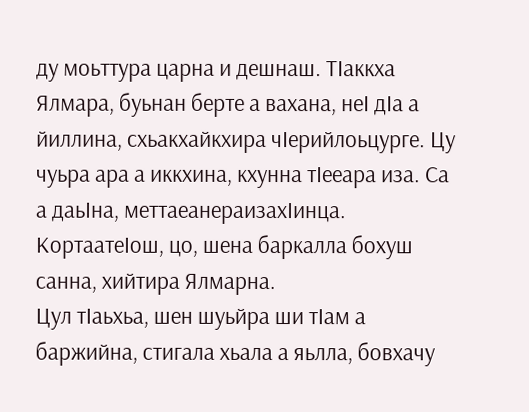ду моьттура царна и дешнаш. ТIаккха Ялмара, буьнан берте а вахана, неI дIа а йиллина, схьакхайкхира чIерийлоьцурге. Цу чуьра ара а иккхина, кхунна тIееара иза. Са а даьIна, меттаеанераизахIинца. КортаатеIош, цо, шена баркалла бохуш санна, хийтира Ялмарна.
Цул тIаьхьа, шен шуьйра ши тIам а баржийна, стигала хьала а яьлла, бовхачу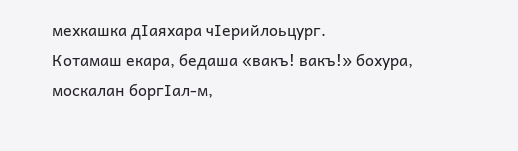мехкашка дIаяхара чIерийлоьцург.
Котамаш екара, бедаша «вакъ! вакъ!» бохура, москалан боргIал-м,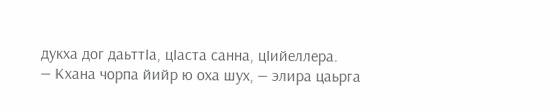дукха дог даьттIа, цIаста санна, цIийеллера.
— Кхана чорпа йийр ю оха шух, — элира цаьрга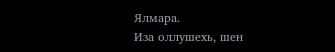Ялмара.
Иза оллушехь, шен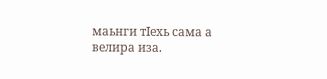маьнги тIехь сама а велира иза.